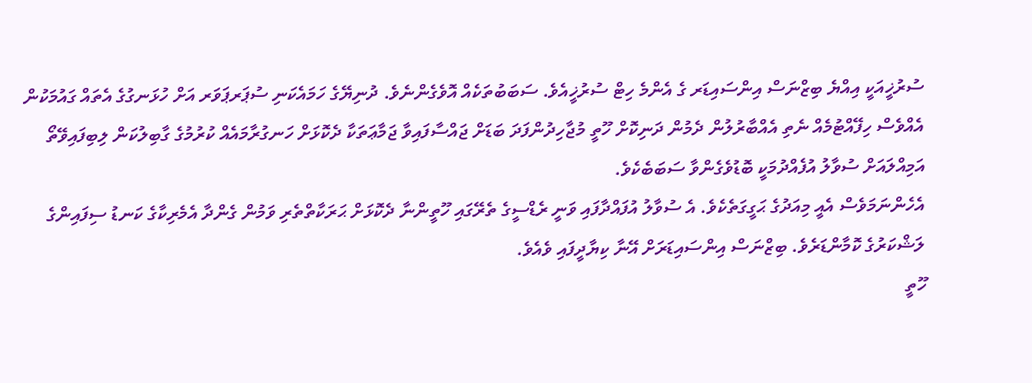ސުރުޚީއަކީ އިއްޔެ ބިޒްނަސް އިންސައިޑަރ ގެ އެންމެ ހިޓް ސުރުޚީއެވެ. ސަބަބުތަކެއް އޮވެގެންނެވެ. ދުނިޔޭގެ ހަމައެކަނި ސުޕަރޕަވަރ އަށް ހުޅަނގުގެ އެތައް ގައުމަކުން އެއްވެސް ހިފޭއްޓުމެއް ނެތި އެއްބާރުލުން ދެމުން ދަނިކޮށް ހޫތީ މުޖާހިދުންފަދަ ބަޑަށް ޖައްސާފައިވާ ޖަމާޢަތަކާ ދެކޮޅަށް ހަނގުރާމައެއް ކުރުމުގެ ގާބިލުކަން ލިބިފައިވޭތޯ އަމިއްލައަށް ސުވާލު އުފެއްދުމަކީ ބޮޑުވެގެންވާ ސަބަބެކެވެ.
އެހެންނަމަވެސް އެއީ މިއަދުގެ ޙަގީގަތެކެވެ. އެ ސުވާލު އުފައްދާފައި ވަނީ ރެޑްސީގެ ތެރޭގައި ހޫތީންނާ ދެކޮޅަށް ޙަރަކާތްތެރި ވަމުން ގެންދާ އެމެރިކާގެ ކަނޑު ސިފައިންގެ ލަޝްކަރުގެ ކޮމާންޑަރެވެ. ބިޒްނަސް އިންސައިޑަރަށް އޭނާ ކިޔާދީފައި ވެއެވެ.
ހޫތީ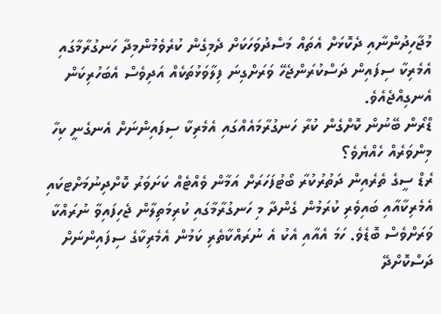މުޖާހިދުންނާއި ދެކޮޅަށް އެތައް މަސްދުވަހަކަށް ދެމިގެން ކުރެވެމުންމިދާ ހަނގުރާމާގައި އެމެރިކާ ސިފައިން ދަސްކުރަންޖެހޭ ވަރަށްގިނަ ފިލާވަޅުތަކެއް އަދިވެސް އެބަހުރިކަން އެނގިއްޖެއެވެ.
ޑްރޯން ބޭނުން ކޮށްގެން ކުރާ ހަނގުރާމައެއްގައި އެމެރިކާ ސިފައިންނަށް އެނގެނީ ކިހާ މިންވަރެއް ހެއްޔެވެ؟
ރެޑް ސީގެ ތެރެއިން ދަތުރުކުރާ ބޯޓުފަހަރަށް އަމާން ވެއްޓެއް ކަށަވަރު ކޮށްދިނުމަށްޓކައި އެމެރިކާއާއި ބައިވެރި ކުރަމުން ގެންދާ މި ހަނގުރާމާގައި ކުރިމަތިލާން ޖެހިފައިވާ ނުރައްކާ ވަރަށްވެސް ބޮޑެވެ. ހަމަ އެއާއި އެކު އެ ނުރައްކާތެރި ކަމުން އެމެރިކާގެ ސިފައިންނަށް ދަސްކޮށްދޭ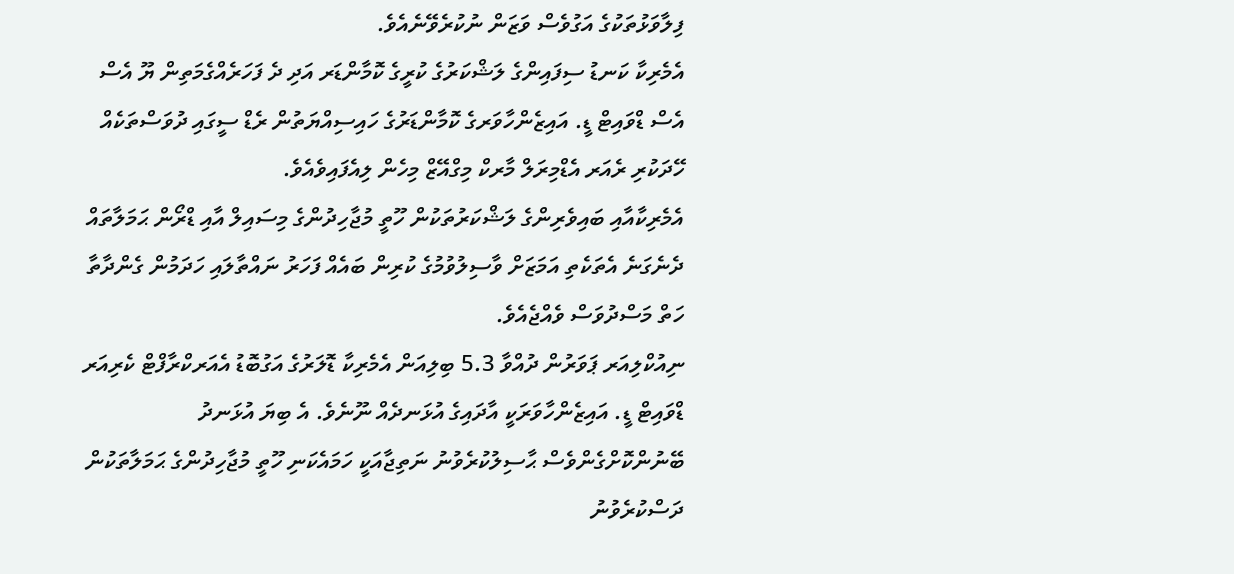ފިލާވަޅުތަކުގެ އަގުވެސް ވަޒަން ނުކުރެވޭނެއެވެ.
އެމެރިކާ ކަނޑު ސިފައިންގެ ލަޝްކަރުގެ ކުރީގެ ކޮމާންޑަރ އަދި ދެ ފަހަރެއްގެމަތިން ޔޫ އެސް އެސް ޑްވައިޓް ޑީ. އައިޒެންހާވަރގެ ކޮމާންޑަރުގެ ހައިސިއްޔަތުން ރެޑް ސީގައި ދުވަސްތަކެއް ހޭދަކުރި ރެއަރ އެޑްމިރަލް މާރކް މިގްއޭޒް މިހެން ލިއެފައިވެއެވެ.
އެމެރިކާއާއި ބައިވެރިންގެ ލަޝްކަރުތަކުން ހޫތީ މުޖާހިދުންގެ މިސައިލް އާއި ޑްރޯން ޙަމަލާތައް ދެނެގަނެ އެތަކެތި އަމަޒަށް ވާސިލުވުމުގެ ކުރިން ބައެއް ފަހަރު ނައްތާލައި ހަދަމުން ގެންދާތާ ހަތް މަސްދުވަސް ވެއްޖެއެވެ.
ނިއުކްލިއަރ ޕަވަރުން ދުއްވާ 5.3 ބިލިއަން އެމެރިކާ ޑޮލަރުގެ އަގުބޮޑު އެއަރކްރާފްޓް ކެރިއަރ ޑްވައިޓް ޑީ. އައިޒެންހާވަރަކީ އާދައިގެ އުޅަނދެއް ނޫނެވެ. އެ ބިޔަ އުޅަނދު ބޭނުންކޮށްގެންވެސް ޙާސިލުކުރެވުނު ނަތިޖާއަކީ ހަމައެކަނި ހޫތީ މުޖާހިދުންގެ ޙަމަލާތަކުން ދަސްކުރެވުނު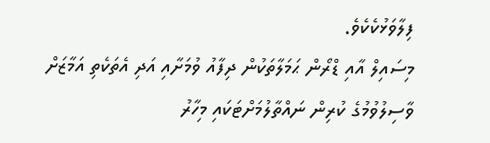ފިލާވަޅުކެކެވެ.
މިސައިލް އާއި ޑްރޯން ޙަމަލާތަކުން ދިފާއު ވުމަށާއި އަދި އެތަކެތި އަމާޒަށް ވާސިލުވުމުގެ ކުރިން ނައްތާލުމަށްޓަކައި މިހާރު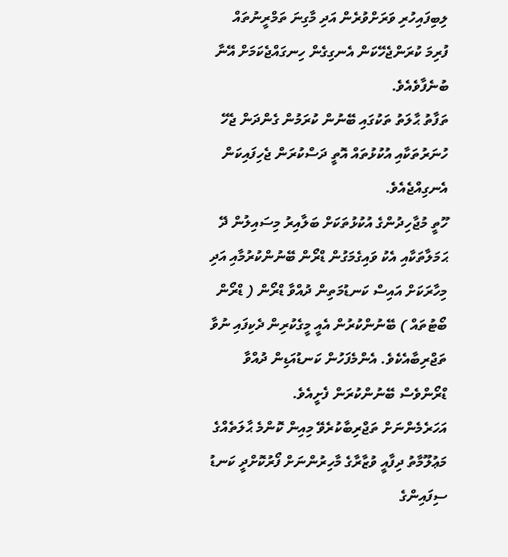ލިބިފައިހުރި ވަރަށްވުރެން އަދި މާގިނަ ތަމްރީނުތައް ފުރިމަ ކުރަންޖެހޭކަން އެނގިގެން ހިނގައްޖެކަމަށް އޭނާ ބުނެފާވެއެވެ.
ތަފާތު ޙާލަތު ތަކުގައި ބޭނުން ކުރަމުން ގެންދަން ޖެހޭ ހުނަރުތަކާއި އުކުޅުތައް އޮތީ ދަސްކުރަން ޖެހިފައިކަން އެނގިއްޖެއެވެ.
ހޫތީ މުޖާހިދުންގެ އުކުޅުތަކަށް ބަލާއިރު މިސައިލުން ދޭ ޙަމަލާތަކާއި އެކު ވައިގެމަގުން ޑްރޯން ބޭނުންކުރުމާއި އަދި މިހާރަކަށް އައިސް ކަނޑުމަތިން ދުއްވާ ޑްރޯން ( ޑްރޯން ބޯޓުތައް ) ބޭނުންކުރުން އެއީ މީގެކުރިން ދެކިފައި ނުވާ ތަޖްރިބާއެކެވެ. އެންމެފަހުން ކަނޑުއަޑިން ދުއްވާ ޑްރޯންވެސް ބޭނުންކުރަން ފެށީއެވެ.
އަހަރެމެންނަށް ތަޖްރިބާކުރެވޭ މިއިން ކޮންމެ ޙާލަތެއްގެ މަޢުލޫމާތު ދިފާއީ ވުޒާރާގެ މާހިރުންނަށް ފޯރުކޮށްދީ ކަނޑު ސިފައިންގެ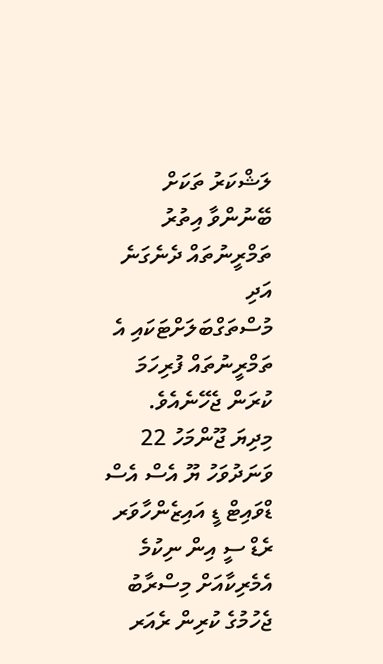ލަޝްކަރު ތަކަށް ބޭނުންވާ އިތުރު ތަމްރީނުތައް ދެނެގަނެ އަދި މުސްތަގްބަލަށްޓަކައި އެ ތަމްރީނުތައް ފުރިހަމަ ކުރަން ޖެހޭނެއެވެ.
މިދިޔަ ޖޫންމަހު 22 ވަނަދުވަހު ޔޫ އެސް އެސް ޑްވައިޓް ޑީ އައިޒެންހާވަރ ރެޑް ސީ އިން ނިކުމެ އެމެރިކާއަށް މިސްރާބު ޖެހުމުގެ ކުރިން ރެއަރ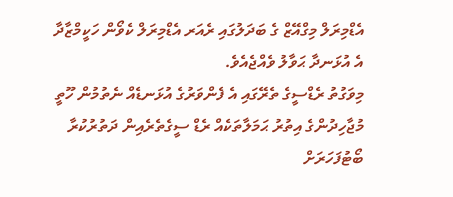އެޑްމިރަލް މިގްއޭޒް ގެ ބަދަލުގައި ރެއަރ އެޑްމިރަލް ކެވޯން ހަކީމްޒާދާ އެ އުޅަނދާ ޙަވާލު ވެއްޖެއެވެ.
މިވަގުތު ރެޑްސީގެ ތެރޭގައި އެ ފެންވަރުގެ އުޅަނޑެއް ނެތުމުން ހޫތީ މުޖާހިދުންގެ އިތުރު ޙަމަލާތަކެއް ރެޑް ސީގެތެރެއިން ދަތުރުކުރާ ބޯޓުފަހަރަށް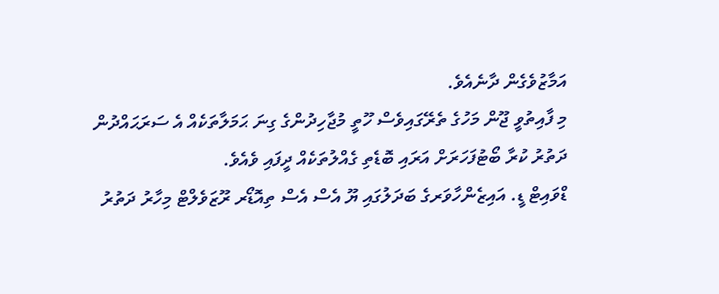އަމާޒުވެގެން ދާނެއެވެ.
މި ފާއިތުވީ ޖޫން މަހުގެ ތެރޭގައިވެސް ހޫތީ މުޖާހިދުންގެ ގިނަ ޙަމަލާތަކެއް އެ ސަރަޙައްދުން ދަތުރު ކުރާ ބޯޓުފަހަރަށް އަރައި ބޮޑެތި ގެއްލުތަކެއް ދީފައި ވެއެވެ.
ޑްވައިޓް ޑީ. އައިޒެންހާވަރގެ ބަދަލުގައި ޔޫ އެސް އެސް ތިއޮޑޯރ ރޫޒަވެލްޓް މިހާރު ދަތުރު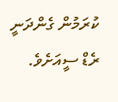ކުރަމުން ގެންދަނީ ރެޑް ސީއަށެވެ.